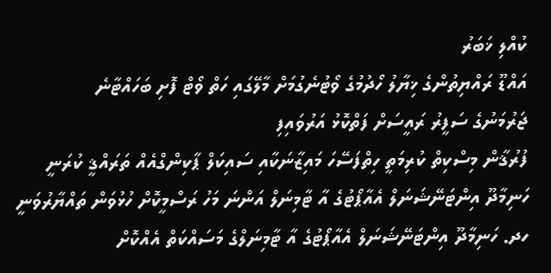ކުއްލި ޚަބަރު
އައްޑޫ ރައްޔިތުންގެ ޚިޔާލު ހޯދުމުގެ ވޯޓުނެގުމަށް މާލޭގައި ހަތް ވޯޓް ފޮށި ބަހައްޓާނެ
ޖަރުމަނުގެ ސަފީރު ރައީސަށް ފަތްކޮޅު އަރުވައިފި
ފުރުޤާން މިސްކިތް ކުރިމަތީ ހިތްފަސޭހަ މައިޒާނަކާއި ސައިކަލް ޕާކިންގްއެއް ތަރައްޤީ ކުރަނީ
ހަނިމާދޫ އިންޓަނޭޝަނަލް އެއާޕޯޓުގެ އާ ޓާމިނަލް އަންނަ މަހު ރަސްމީކޮށް ހުޅުވަން ތައްޔާރުވަނީ
ހދ. ހަނިމާދޫ އިންޓަނޭޝަނަލް އެއާޕޯޓުގެ އާ ޓާމިނަލްގެ މަސައްކަތް އެއްކޮށް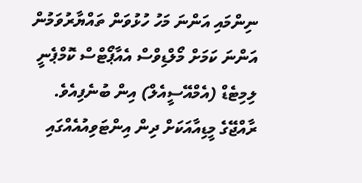ނިންމައި އަންނަ މަހު ހުޅުވަން ތައްޔާރުވަމުން އަންނަ ކަމަށް މޯލްޑިވްސް އެއާޕޯޓްސް ކޮމްޕެނީ ލިމިޓެޑް (އެމްއޭސީއެލް) އިން ބުނެފިއެވެ.
ރާއްޖޭގެ މީޑިއާއަކަށް ދިން އިންޓަވިއުއެއްގައި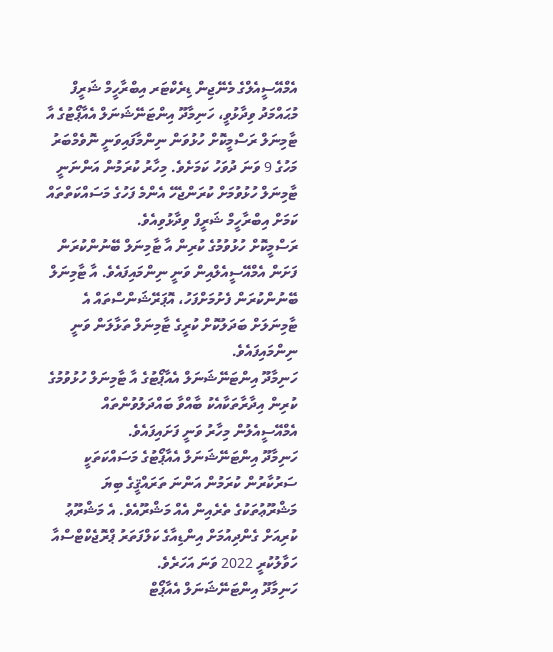އެމްއޭސީއެލްގެ މެނޭޖިން ޑިރެކްޓަރ އިބްރާހީމް ޝަރީފް މުޙައްމަދު ވިދާޅުވީ، ހަނިމާދޫ އިންޓަނޭޝަނަލް އެއާޕޯޓުގެ އާ ޓާމިނަލް ރަސްމީކޮށް ހުޅުވަން ނިންމާފައިވަނީ ނޮވެމްބަރު މަހުގެ 9 ވަނަ ދުވަހު ކަމަށެވެ. މިހާރު ކުރަމުން އަންނަނީ ޓާމިނަލް ހުޅުވުމަށް ކުރަންޖެހޭ އެންމެ ފަހުގެ މަސައްކަތްތައް ކަމަށް އިބްރާހީމް ޝަރީފް ވިދާޅުވިއެވެ.
ރަސްމީކޮށް ހުޅުވުމުގެ ކުރިން އާ ޓާމިނަލް ބޭނުންކުރަން ފަށަން އެމްއޭސީއެލްއިން ވަނީ ނިންމައިފައެވެ. އާ ޓާމިނަލް ބޭނުންކުރަން ފެށުމަށްފަހު، އޮޕަރޭޝަންސްތައް އެ ޓާމިނަލަށް ބަދަލުކޮށް ކުރީގެ ޓާމިނަލް ތަޅާލަން ވަނީ ނިންމައިފައެވެ.
ހަނިމާދޫ އިންޓަނޭޝަނަލް އެއާޕޯޓުގެ އާ ޓާމިނަލް ހުޅުވުމުގެ ކުރިން އިދާރާތަކާއެކު ބާއްވާ ބައްދަލުވުންތައް އެމްއޭސީއެލުން މިހާރު ވަނީ ފަށައިފައެވެ.
ހަނިމާދޫ އިންޓަނޭޝަނަލް އެއާޕޯޓުގެ މަސައްކަތަކީ ސަރުކާރުން ކުރަމުން އަންނަ ތަރައްޤީގެ ބިޔަ މަޝްރޫޢުތަކުގެ ތެރެއިން އެއް މަޝްރޫއެވެ. އެ މަޝްރޫޢު ކުރިއަށް ގެންދިއުމަށް އިންޑިއާގެ ކަލްފަތަރު ޕްރޮޖެކްޓްސްއާ ހަވާލުކުރީ 2022 ވަނަ އަހަރެވެ.
ހަނިމާދޫ އިންޓަނޭޝަނަލް އެއާޕޯޓް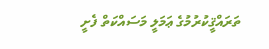ތަރައްޤީކުރުމުގެ ޢަމަލީ މަސައްކަތް ފެށީ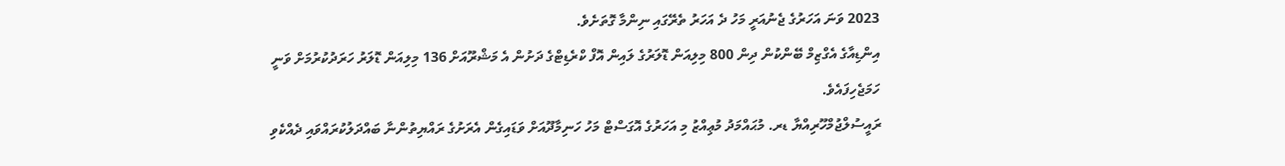2023 ވަނަ އަހަރުގެ ޖެނުއަރީ މަހު ދެ އަހަރު ތެރޭގައި ނިންމާ ގޮތަށެވެ.
އިންޑިއާގެ އެގްޒިމް ބޭންކުން ދިން 800 މިލިއަން ޑޮލަރުގެ ލައިން އޮފް ކްރެޑިޓްގެ ދަށުން އެ މަޝްރޫއަށް 136 މިލިއަން ޑޮލަރު ހަރަދުކުރުމަށް ވަނީ ހަމަޖެހިފައެވެ.
ރައީސުލްޖުމްހޫރިއްޔާ ޑރ. މުޙައްމަދު މުޢިއްޒު މި އަހަރުގެ އޮގަސްޓް މަހު ހަނިމާދޫއަށް ވަޑައިގެން އެރަށުގެ ރައްޔިތުންނާ ބައްދަލުކުރައްވައި ދެއްކެވި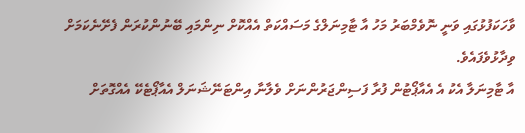ވާހަކަފުޅުގައި ވަނީ ނޮވެމްބަރު މަހު އާ ޓާމިނަލްގެ މަސައްކަތް އެއްކޮށް ނިންމައި ބޭނުންކުރަން ފެށޭނެކަމަށް ވިދާޅުވެފައެވެ.
އާ ޓާމިނަލާ އެކު އެ އެއާޕޯޓުން ފުރާ ފަސިންޖަރުންނަށް ވެލާނާ އިންޓަނޭޝަނަލް އެއާޕޯޓެކޭ އެއްގޮތަށް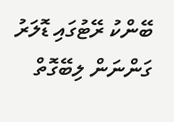ބޭންކު ރޭޓުގައި ޑޮލަރު ގަންނަން ލިބޭގޮތް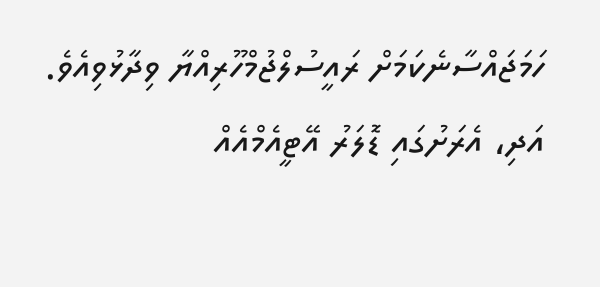ހަމަޖައްސާނެކަމަށް ރައީސުލްޖުމްހޫރިއްޔާ ވިދާޅުވިއެވެ. އަދި، އެރަށުގައި ޑޮލަރު އޭޓީއެމްއެއް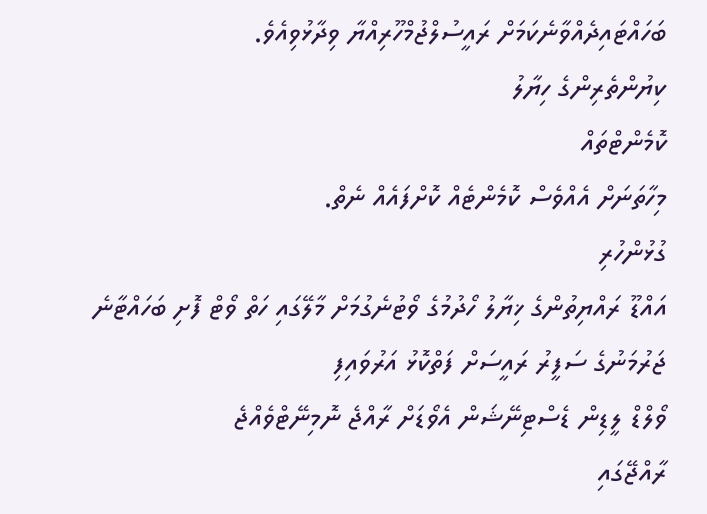ބަހައްޓައިދެއްވާނެކަމަށް ރައީސުލްޖުމްހޫރިއްޔާ ވިދާޅުވިއެވެ.
ކިޔުންތެރިންގެ ހިޔާލު
ކޮމެންޓްތައް
މިހާތަނަށް އެއްވެސް ކޮމެންޓެއް ކޮށްފައެއް ނެތް.
ގުޅުންހުރި
އައްޑޫ ރައްޔިތުންގެ ޚިޔާލު ހޯދުމުގެ ވޯޓުނެގުމަށް މާލޭގައި ހަތް ވޯޓް ފޮށި ބަހައްޓާނެ
ޖަރުމަނުގެ ސަފީރު ރައީސަށް ފަތްކޮޅު އަރުވައިފި
ވޯލްޑް ލީޑިން ޑެސްޓިނޭޝަން އެވޯޑަށް ރާއްޖެ ނޮމިނޭޓްވެއްޖެ
ރާއްޖޭގައި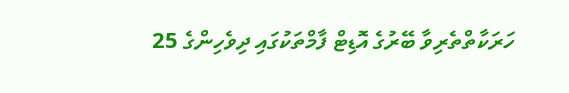ހަރަކާތްތެރިވާ ބޭރުގެ އޮޑިޓް ފާމްތަކުގައި ދިވެހިންގެ 25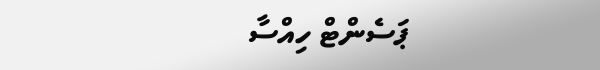ޕަސެންޓް ހިއްސާ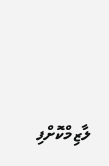ލާޒިމްކޮށްފި